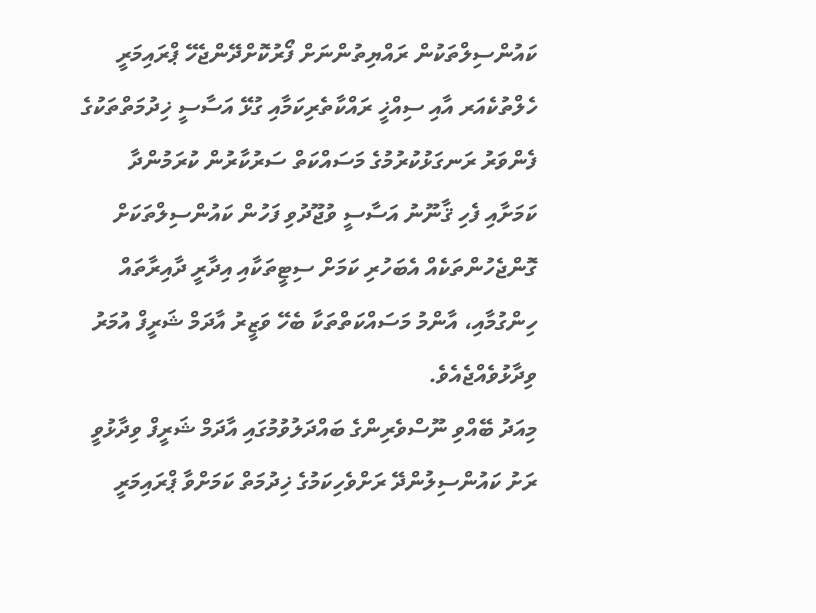ކައުންސިލްތަކުން ރައްޔިތުންނަށް ފޯރުކޮށްދޭންޖެހޭ ޕްރައިމަރީ ހެލްތުކެއަރ އާއި ސިއްޚީ ރައްކާތެރިކަމާއި ގުޅޭ އަސާސީ ޚިދުމަތްތަކުގެ ފެންވަރު ރަނގަޅުކުރުމުގެ މަސައްކަތް ސަރުކާރުން ކުރަމުންދާ ކަމަށާއި ފެހި ޤާނޫނު އަސާސީ ވުޖޫދުވި ފަހުން ކައުންސިލްތަކަށް ގޮންޖެހުންތަކެއް އެބަހުރި ކަމަށް ސިޓީތަކާއި އިދާރީ ދާއިރާތައް ހިންގުމާއި، އާންމު މަސައްކަތްތަކާ ބެހޭ ވަޒީރު އާދަމް ޝަރީފް އުމަރު ވިދާޅުވެއްޖެއެވެ.
މިއަދު ބޭއްވި ނޫސްވެރިންގެ ބައްދަލުވުމުގައި އާދަމް ޝަރީފް ވިދާޅުވީ ރަށު ކައުންސިލުންދޭ ރަށްވެހިކަމުގެ ޚިދުމަތް ކަމަށްވާ ޕްރައިމަރީ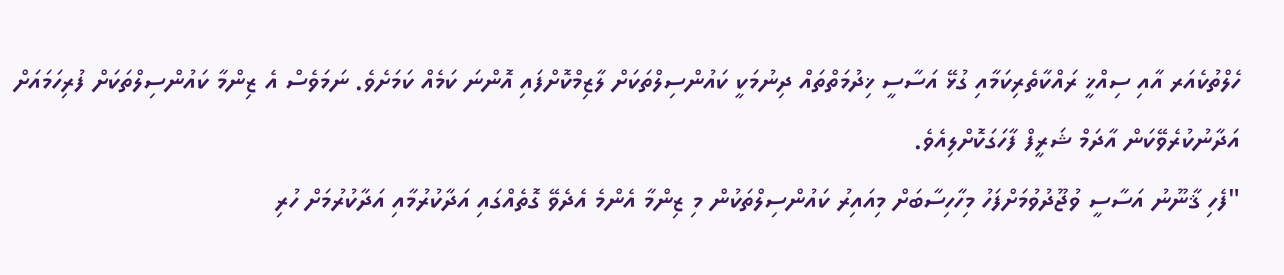ހެލްތުކެއަރ އާއި ސިއްޚީ ރައްކާތެރިކަމާއި ގުޅޭ އަސާސީ ޚިދުމަތްތައް ދިނުމަކީ ކައުންސިލްތަކަށް ލާޒިމްކޮށްފައި އޮންނަ ކަމެއް ކަމަށެވެ. ނަމަވެސް އެ ޒިންމާ ކައުންސިލްތަކަށް ފުރިހަމައަށް އަދާނުކުރެވޭކަން އާދަމް ޝަރީފް ފާހަގަކޮށްލިއެވެ.
"ފެހި ޤާނޫނު އަސާސީ ވުޖޫދުވުމަށްފަހު މިހާހިސާބަށް މިއައިރު ކައުންސިލްތަކުން މި ޒިންމާ އެންމެ އެދެވޭ ގޮތެއްގައި އަދާކުރުމާއި އަދާކުރުމަށް ހުރި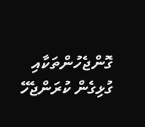ގޮންޖެހުންތަކާއި ގުޅިގެން ކުރަންޖެހޭ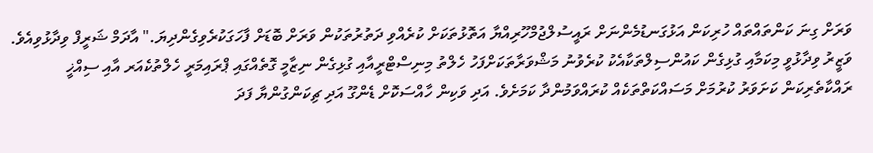ވަރަށް ގިނަ ކަންތައްތައް ހުރިކަން އަޅުގަނޑުމެންނަށް ރައީސުލްޖުމްހޫރިއްޔާ އަތޮޅުތަކަށް ކުރެއްވި ދަތުރުތަކުން ވަރަށް ބޮޑަށް ފާހަގަކުރެވިގެންދިޔަ." އާދަމް ޝަރީފް ވިދާޅުވިއެވެ.
ވަޒީރު ވިދާޅުވީ މިކަމާއި ގުޅިގެން ކައުންސިލްތަކާއެކު ކުރެވުނު މަޝްވަރާތަކަށްފަހު ހެލްތު މިނިސްޓްރީއާއި ގުޅިގެން ނިޒާމީ ގޮތެއްގައި ޕްރައިމަރީ ހެލްތުކެއަރ އާއި ސިއްޚީ ރައްކާތެރިކަން ކަށަވަރު ކުރުމަށް މަސައްކަތްތަކެއް ކުރައްވަމުންދާ ކަމަށެވެ. އަދި ވަކިން ހާއްސަކޮށް ޑެންގޫ އަދި ޗިކަންގުންޔާ ފަދަ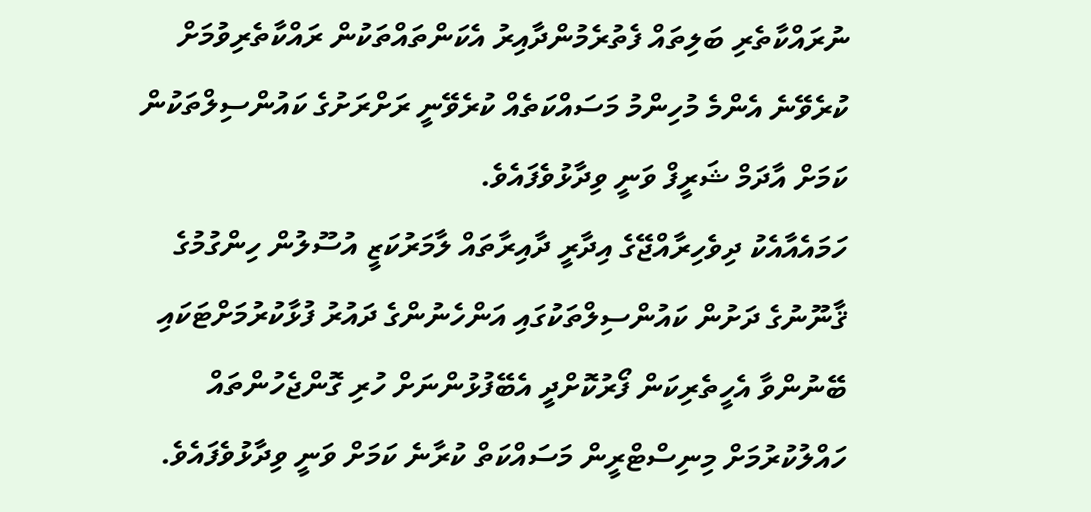ނުރައްކާތެރި ބަލިތައް ފެތުރެމުންދާއިރު އެކަންތައްތަކުން ރައްކާތެރިވުމަށް ކުރެވޭނެ އެންމެ މުހިންމު މަސައްކަތެއް ކުރެވޭނީ ރަށްރަށުގެ ކައުންސިލްތަކުން ކަމަށް އާދަމް ޝަރީފް ވަނީ ވިދާޅުވެފައެވެ.
ހަމައެއާއެކު ދިވެހިރާއްޖޭގެ އިދާރީ ދާއިރާތައް ލާމަރުކަޒީ އުސޫލުން ހިންގުމުގެ ޤާނޫނުގެ ދަށުން ކައުންސިލްތަކުގައި އަންހެނުންގެ ދައުރު ފުޅާކުރުމަށްޓަކައި ބޭނުންވާ އެހީތެރިކަން ފޯރުކޮށްދީ އެބޭފުޅުންނަށް ހުރި ގޮންޖެހުންތައް ހައްލުކުރުމަށް މިނިސްޓްރީން މަސައްކަތް ކުރާނެ ކަމަށް ވަނީ ވިދާޅުވެފައެވެ.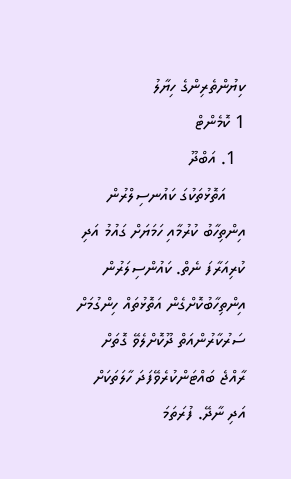ކިޔުންތެރިންގެ ހިޔާލު
1 ކޮމެންޓް
  1. އަބްދޫ
    އަތޮޅުތަކުގަ ކައުނސިލްރުން އިންތިހާބު ކުރުމާއި ހަމަޔަށް ގައުމު އަދި ކުރިއަރާފަ ނެތް. ކައުންސިލަރުން އިންތިހާބުކޮށްގެން އަތޮޅުތައް ހިންގުމަށް ސަރުކާރުންއަތް ދޫކޮށްލެވޭ ގޮތަށް ރާއްޖެ ބައްޓަންކުރެވޭފަދަ ހާލަތަކަށް އަދި ނާދޭ. ފުރަތަމަ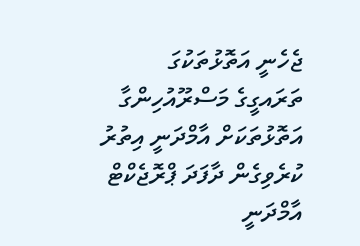ޖެހެނީ އަތޮޅުތަކުގަ ތަރައގީގެ މަސްރޫއުހިންގާ އަތޮޅުތަކަށް އާމްދަނީ އިތުރު ކުރެވިގެން ދާފަދަ ޕްރޮޖެކްޓް އާމްދަނީ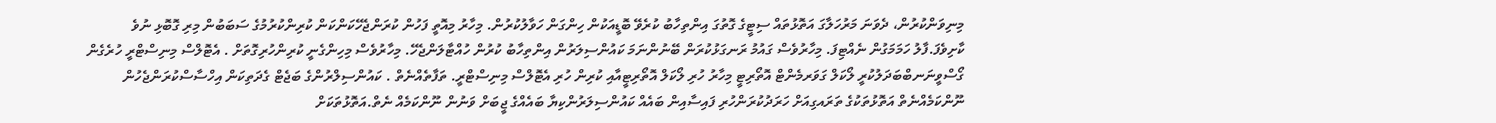މިނިވަންކުރުން، ދެވަނަ މަރުހަލާގަ އަތޮޅުތައް ސިޓީގެ ގޮތުގަ އިންތިހާބު ކުރެވޭ ބޮޑީއަކުން ހިންގަން ހަވާލުކުރުން. މިހާރު މިއޮތީ ފަހުން ކުރަންޖެހޭކަންކަން ކުރިންކުރުމުގެ ސަބަބުން މިރި ގޮބޮޅި ނުވެ ކާށިވެފަ.ފާލު ހަމަމަގުން ނެއްޓިފަ. މިހާރުވެސް ގައުމު ރަނގަޅުކުރަން ބޭނުންނަމަ ކައުންސިލަރުން އިންތިހާބު ކުރުން ހުއްޓާލަންޖެހޭ. މިހާރުވެސް މިހިންގެނީ ކުރިންހުރިގޮތަށް . އެޓޮލްސް މިނިސްޓްރީ ހުރެގެން ގޯސްވީނަނބްބަދަލުކުރީ ލޯކަލް ގަވަރމެންޓް އޮތޯރިޓީ މިހާރު ހުރި ލޯކަލް އޮތޯރިޓީއާއި ކުރިން ހުރި އެޓޮލްސް މިނިސްޓްރީ. ތަފާތެއްނެތް . ކައުންސިލްރުންގެ ބަޖެޓް ގެދަތިކަން އިހްސާސްކުރަންޖެހުން ނޫންކަމެއްނެތް އަތޮޅުތަކުގެ ތަރައގިއަށް ހަރަދުކުރަންހުރި ފައިސާއިން ބައެއް ކައުންސިލަރުންކިޔާ ބައެއްގެ ޖީބަށް ވަނުން ނޫންކަމެއް ނެތް.އަތޮޅުތަކަށް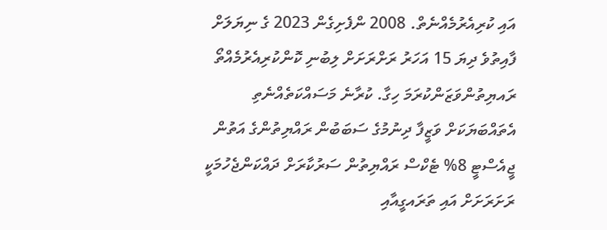އައި ކުރިއެރުމެއްނެތް. 2008 ންފެށިގެން 2023 ގެ ނިޔަލަށް ފާއިތުވެ ދިޔަ 15 އަހަރު ރަށްރަށަށް ލިބުނި ކޮންކުރިއެރުމެއްތޯ ރައޔިތުންވަޒަންކުރަމަ ހިގާ. ކުރާނެ މަސައްކަތެއްނެތި އެތައްބަޔަކަށް ވަޒީފާ ދިނުމުގެ ސަބަބުން ރައްޔިތުންގެ އަތުން ޖީއެސްޓީ 8% ޓެކްސް ރައްޔިތުން ސަރުކާރަށް ދައްކަންޖެހުމަކީ ރަށަރަށަށް އައި ތަރައގީއާއި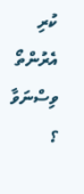ކުރި އެރުންތޯ ވިސްނަވާ ؟